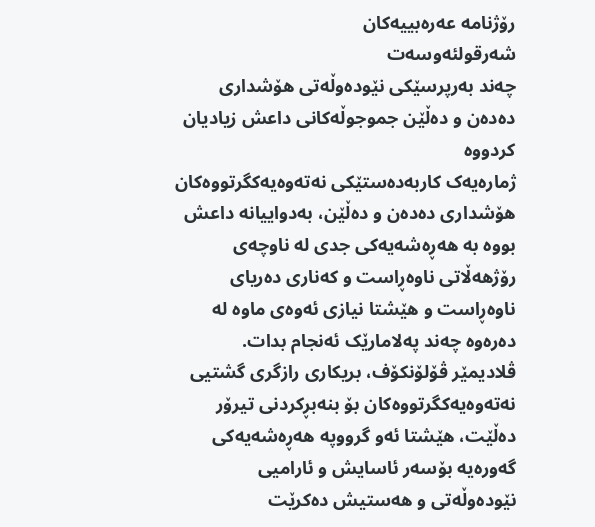رۆژنامە عەرەبییەکان
شەرقولئەوسەت
چەند بەرپرسێکی نێودەوڵەتی هۆشداری دەدەن و دەڵێن جموجوڵەکانی داعش زیادیان کردووە
ژمارەیەک کاربەدەستێکی نەتەوەیەکگرتووەکان هۆشداری دەدەن و دەڵێن، بەدواییانە داعش بووە بە هەڕەشەیەکی جدی لە ناوچەی رۆژهەڵاتی ناوەڕاست و کەناری دەریای ناوەڕاست و هێشتا نیازی ئەوەی ماوە لە دەرەوە چەند پەلامارێک ئەنجام بدات.
ڤلادیمێر ڤۆلۆنکۆف، بریکاری رازگری گشتیی نەتەوەیەکگرتووەکان بۆ بنەبڕکردنی تیرۆر دەڵێت، هێشتا ئەو گرووپە هەڕەشەیەکی گەورەیە بۆسەر ئاسایش و ئارامیی نێودەوڵەتی و هەستیش دەکرێت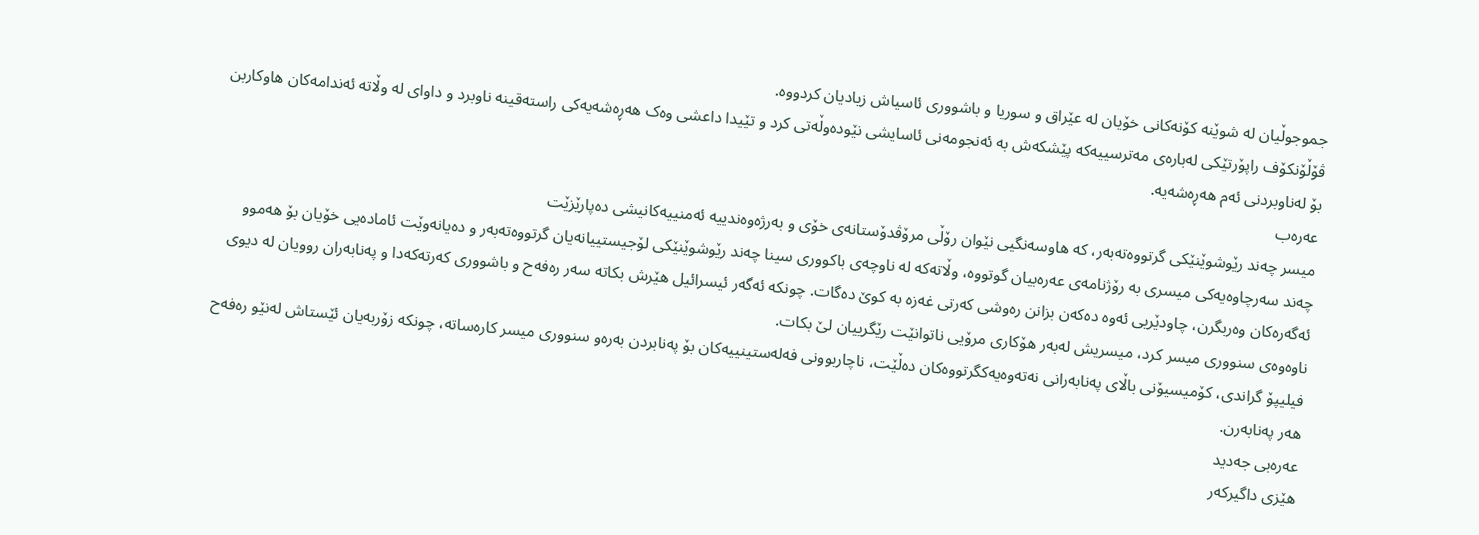جموجوڵیان لە شوێنە کۆنەکانی خۆیان لە عێراق و سوریا و باشووری ئاسیاش زیادیان کردووە.
ڤۆڵۆنکۆف راپۆرتێکی لەبارەى مەترسییەکە پێشکەش بە ئەنجومەنی ئاسایشی نێودەوڵەتی کرد و تێیدا داعشی وەک هەڕەشەیەکی راستەقینە ناوبرد و داوای لە وڵاتە ئەندامەکان هاوکاربن بۆ لەناوبردنی ئەم هەڕەشەیە.
عەرەب
میسر چەند رێوشوێنێکی گرتووەتەبەر، کە هاوسەنگیی نێوان رۆڵی مرۆڤدۆستانەی خۆی و بەرژەوەندییە ئەمنییەکانیشی دەپارێزێت
چەند سەرچاوەیەکی میسری بە رۆژنامەی عەرەبیان گوتووە، وڵاتەکە لە ناوچەی باکووری سینا چەند رێوشوێنێکی لۆجیستییانەیان گرتووەتەبەر و دەیانەوێت ئامادەیی خۆیان بۆ هەموو ئەگەرەکان وەربگرن، چاودێریی ئەوە دەکەن بزانن رەوشی کەرتی غەزە بە کوێ دەگات. چونکە ئەگەر ئیسرائیل هێرش بکاتە سەر رەفەح و باشووری کەرتەکەدا و پەنابەران روویان لە دیوی ناوەوەی سنووری میسر کرد، میسریش لەبەر هۆکاری مرۆیی ناتوانێت رێگرییان لێ بکات.
فیلیپۆ گراندی، کۆمیسیۆنی باڵای پەنابەرانی نەتەوەیەکگرتووەکان دەڵێت، ناچاربوونی فەلەستینییەکان بۆ پەنابردن بەرەو سنووری میسر کارەساتە، چونکە زۆربەیان ئێستاش لەنێو رەفەح هەر پەنابەرن.
عەرەبی جەدید
هێزی داگیرکەر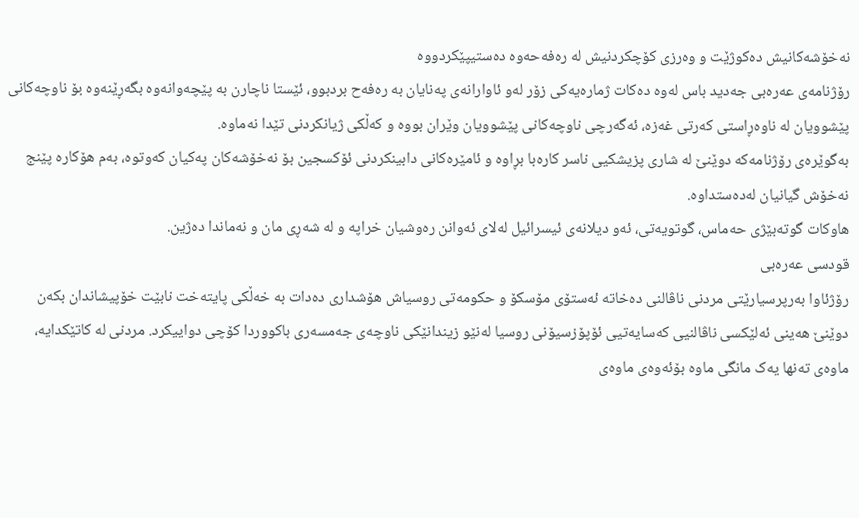نەخۆشەکانیش دەکوژێت و وەرزی کۆچکردنیش لە رەفەحەوە دەستیپێکردووە
رۆژنامەى عەرەبی جەدید باس لەوە دەکات ژمارەیەکی زۆر لەو ئاوارانەی پەنایان بە رەفەح بردبوو، ئێستا ناچارن بە پێچەوانەوە بگەڕێنەوە بۆ ناوچەکانى پێشوویان لە ناوەڕاستی کەرتی غەزە، ئەگەرچی ناوچەکانی پێشوویان وێران بووە و کەڵکی ژیانکردنی تێدا نەماوە.
بەگوێرەى رۆژنامەکە دوێنێ لە شاری پزیشکیی ناسر کارەبا بڕاوە و ئامێرەکانی دابینکردنی ئۆکسجین بۆ نەخۆشەکان پەکیان کەوتوە، بەم هۆکارە پێنج نەخۆش گیانیان لەدەستداوە.
هاوکات گوتەبێژی حەماس، گوتویەتی، ئەو دیلانەی ئیسرائیل لەلای ئەوانن رەوشیان خراپە و لە شەڕی مان و نەماندا دەژین.
قودسی عەرەبی
رۆژئاوا بەرپرسیارێتی مردنی ناڤالنی دەخاتە ئەستۆی مۆسکۆ و حکومەتی روسیاش هۆشداری دەدات بە خەڵکی پایتەخت نابێت خۆپیشاندان بکەن
دوێنێ هەینی ئەلێکسی ناڤالنیی کەسایەتیی ئۆپۆزسیۆنی روسیا لەنێو زیندانێکی ناوچەی جەمسەری باکووردا کۆچی دواییکرد. مردنی لە کاتێکدایە، ماوەی تەنها یەک مانگی ماوە بۆئەوەی ماوەی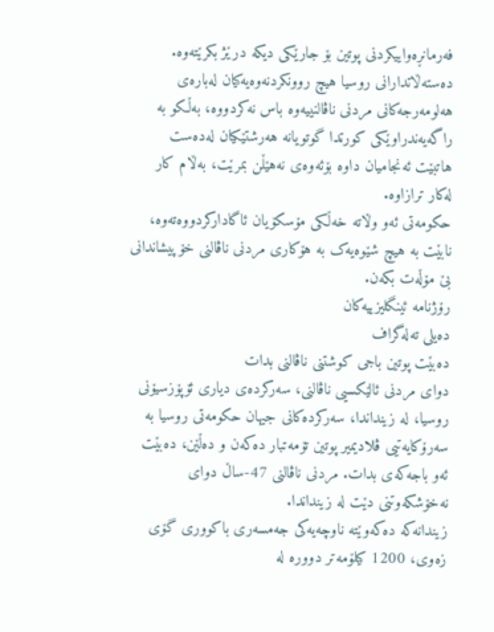فەرمانڕەواییکردنی پوتین بۆ جارێکی دیکە درێژ بکرێتەوە.
دەستەڵاتدارانی روسیا هیچ روونکردنەوەیەکیان لەبارەی هەلومەرجەکانی مردنی ناڤالنییەوە باس نەکردووە، بەڵکو بە راگەیەندراوێکى کورتدا گوتویانە هەرشتێکیان لەدەست هاتبێت ئەنجامیان داوە بۆئەوەی نەهێڵن بمرێت، بەڵام کار لەکار ترازاوە.
حکومەتی ئەو وڵاتە خەڵکی مۆسکۆیان ئاگادارکردووەتەوە، نابێت بە هیچ شێوەیەک بە هۆکاری مردنی ناڤالنی خۆپیشاندانی بێ مۆڵەت بکەن.
رۆژنامە ئینگلیزییەکان
دەیلی تەلەگراف
دەبێت پوتین باجی کوشتنی ناڤالنی بدات
دوای مردنی ئالێکسیی ناڤالنی، سەرکردەی دیاری ئۆپۆزسیۆنی روسیا، لە زینداندا، سەرکردەکانی جیهان حکومەتى روسیا بە سەرۆکایەتیی ڤلادیمیر پوتین تۆمەتبار دەکەن و دەڵێن، دەبێت ئەو باجەکەی بدات. مردنی ناڤالنی 47-ساڵ دوای نەخۆشکەوتنی دێت لە زینداندا.
زیندانەکە دەکەوێتە ناوچەیەکی جەمسەری باکووری گۆی زەوی، 1200 کیلۆمەتر دوورە لە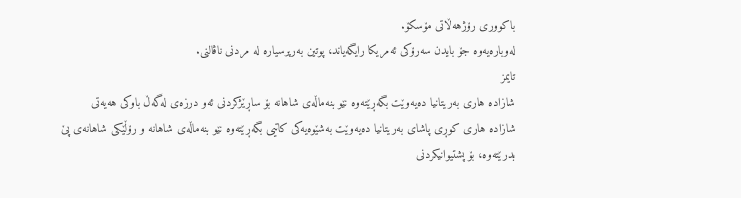باکووری رۆژهەڵاتی مۆسکۆ.
لەوبارەیەوە جۆ بایدن سەرۆکی ئەمریکا رایگەیاند، پوتین بەرپرسیارە لە مردنی ناڤالنی.
تایمز
شازادە هاری بەریتانیا دەیەوێت بگەڕێتەوە نێو بنەماڵەی شاهانە بۆ ساڕێژکردنی ئەو درزەی لەگەڵ باوکی هەیەتی
شازادە هاری کوڕی پاشای بەریتانیا دەیەوێت بەشێوەیەکی کاتیی بگەڕێتەوە نێو بنەماڵەی شاهانە و رۆڵێکی شاهانەی پێ بدرێتەوە، بۆ پشتیوانیکردنی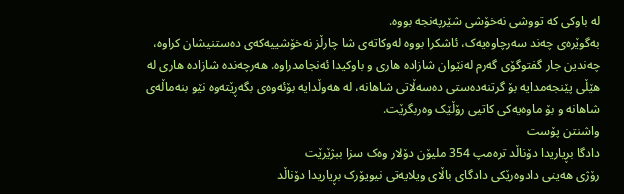لە باوکی کە تووشی نەخۆشی شێرپەنجە بووە.
بەگوێرەی چەند سەرچاوەیەک، ئاشکرا بووە لەوکاتەی شا چارڵز نەخۆشییەکەی دەستنیشان کراوە، چەندین جار گفتوگۆی گەرم لەنێوان شازادە هاری و باوکیدا ئەنجامدراوە. هەرچەندە شازادە هاری لە هێڵی پێنجەمدایە بۆ گرتنەدەستی دەسەڵاتی شاهانە، لە هەوڵدایە بۆئەوەی بگەڕێتەوە نێو بنەماڵەی شاهانە و بۆ ماوەیەکی کاتیی رۆڵێک وەربگرێت.
واشنتن پۆست
دادگا بڕیاریدا دۆناڵد ترەمپ 354 ملیۆن دۆلار وەک سزا ببژێرێت
رۆژی هەینی دادوەرێکی دادگای باڵای ویلایەتی نیویۆرک بڕیاریدا دۆناڵد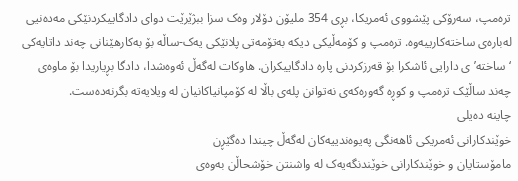ترەمپ، سەرۆکی پێشووی ئەمریکا، بڕی 354 ملیۆن دۆلار وەک سزا ببژێرێت دوای دادگاییکردنێکی مەدەنیی لەبارەی ساختەکارییەوە. ترەمپ و کۆمەڵیکی دیکە بەتۆمەتی پلانێکی یەک-ساڵە بۆ بەکارهێنانی چەند داتایەکی ‘ساختە’ی دارایی ئاشکرا بۆ قەرزکردنی پارە دادگاییکران. هاوکات لەگەڵ ئەوەشدا، دادگا بڕیاریدا بۆ ماوەی چەند ساڵێک ترەمپ و کوڕە گەورەکەی نەتوانن پلەی باڵا لە کۆمپانیاکانیان لە ویلایەتە بگرنەدەست.
چاینە دەیلی
خوێندکارانی ئەمریکی ئاهەنگی پەیوەندییەکان لەگەڵ چیندا دەگێڕن
مامۆستایان و خوێندکارانی خوێندنگەیەک لە واشنتن خۆشحاڵن بەوەی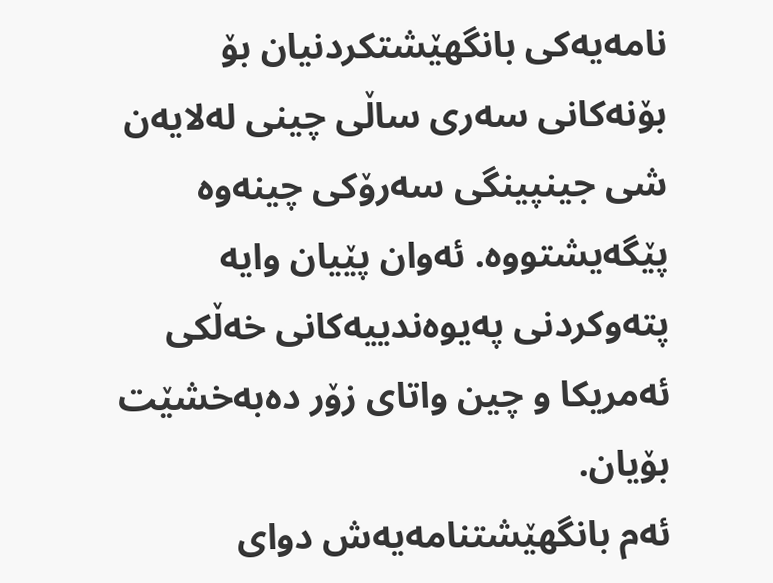نامەیەکی بانگهێشتکردنیان بۆ بۆنەکانی سەری ساڵی چینی لەلایەن شی جینپینگی سەرۆکی چینەوە پێگەیشتووە. ئەوان پێیان وایە پتەوکردنی پەیوەندییەکانی خەڵکی ئەمریکا و چین واتای زۆر دەبەخشێت بۆیان.
ئەم بانگهێشتنامەیەش دوای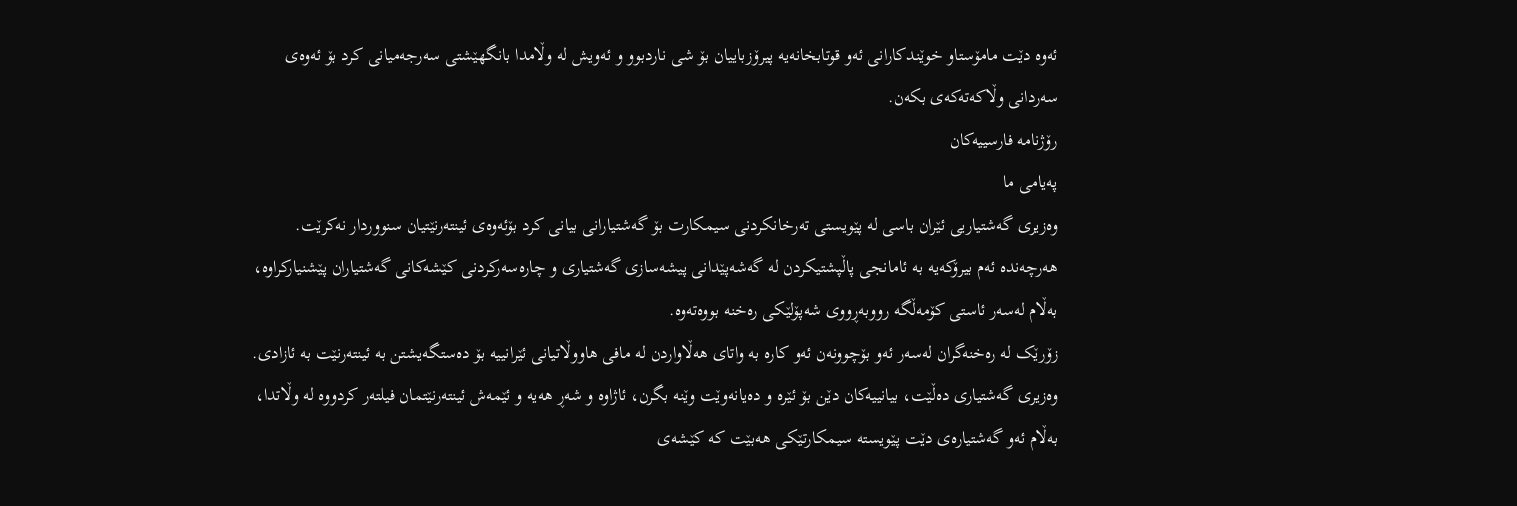ئەوە دێت مامۆستاو خوێندکارانی ئەو قوتابخانەیە پیرۆزباییان بۆ شی ناردبوو و ئەویش لە وڵامدا بانگهێشتی سەرجەمیانی کرد بۆ ئەوەی سەردانی وڵاکەتەکەی بکەن.
رۆژنامە فارسییەکان
پەیامی ما
وەزیری گەشتیاریی ئێران باسی لە پێویستی تەرخانکردنی سیمکارت بۆ گەشتیارانی بیانی کرد بۆئەوەی ئینتەرنێتیان سنووردار نەکرێت.
هەرچەندە ئەم بیرۆکەیە بە ئامانجی پاڵپشتیکردن لە گەشەپێدانی پیشەسازی گەشتیاری و چارەسەرکردنی کێشەکانی گەشتیاران پێشنیارکراوە، بەڵام لەسەر ئاستی کۆمەڵگە رووبەڕووی شەپۆلێکی رەخنە بووەتەوە.
زۆرێک لە رەخنەگران لەسەر ئەو بۆچوونەن ئەو کارە بە واتای هەڵاواردن لە مافی هاووڵاتیانی ئێرانییە بۆ دەستگەیشتن بە ئینتەرنێت بە ئازادی.
وەزیری گەشتیاری دەڵێت، بیانییەکان دێن بۆ ئێرە و دەیانەوێت وێنە بگرن، ئاژاوە و شەڕ هەیە و ئێمەش ئینتەرنێتمان فیلتەر کردووە لە وڵاتدا، بەڵام ئەو گەشتیارەی دێت پێویستە سیمکارتێکی هەبێت کە کێشەی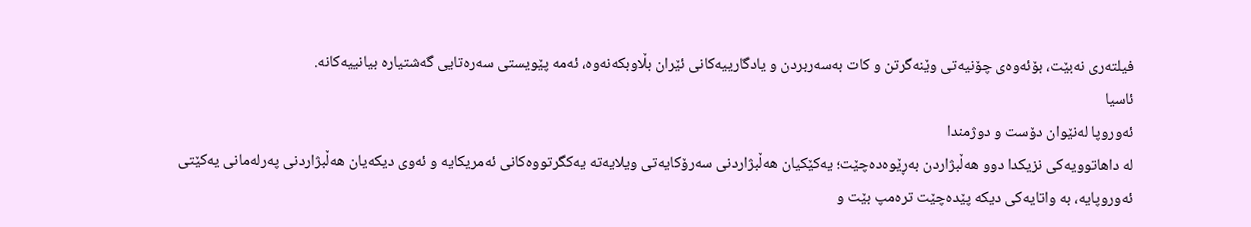فیلتەری نەبێت، بۆئەوەی چۆنیەتی وێنەگرتن و کات بەسەربردن و یادگارییەکانی ئێران بڵاوبکەنەوە، ئەمە پێویستی سەرەتایی گەشتیارە بیانییەکانە.
ئاسیا
ئەوروپا لەنێوان دۆست و دوژمندا
لە داهاتوویەکی نزیکدا دوو هەڵبژاردن بەڕێوەدەچێت؛ یەکێکیان هەڵبژاردنی سەرۆکایەتی ویلایەتە یەکگرتووەکانی ئەمریکایە و ئەوی دیکەیان هەڵبژاردنی پەرلەمانی یەکێتی ئەوروپایە، بە واتایەکی دیکە پێدەچێت ترەمپ بێت و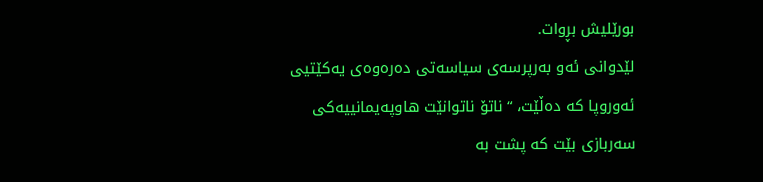بورێلیش بڕوات.
لێدوانی ئەو بەرپرسەی سیاسەتی دەرەوەی یەکێتیی ئەوروپا کە دەڵێت، “ناتۆ ناتوانێت هاوپەیمانییەکی سەربازی بێت کە پشت بە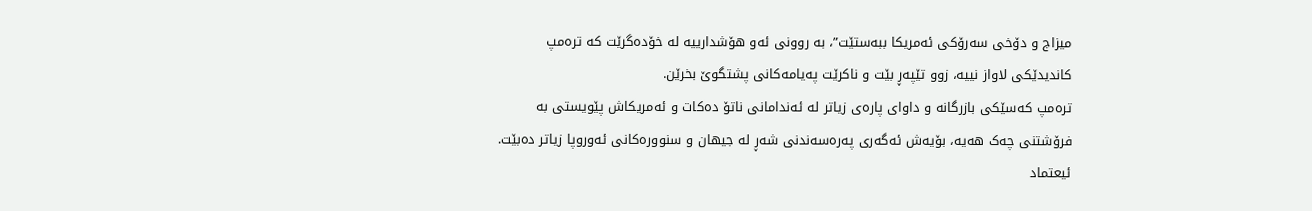میزاج و دۆخی سەرۆکی ئەمریکا ببەستێت”، بە روونی ئەو هۆشدارییە لە خۆدەگرێت کە ترەمپ کاندیدێکی لاواز نییە، زوو تێپەڕ بێت و ناکرێت پەیامەکانی پشتگوێ بخرێن.
ترەمپ کەسێکی بازرگانە و داوای پارەی زیاتر لە ئەندامانی ناتۆ دەکات و ئەمریکاش پێویستی بە فرۆشتنی چەک هەیە، بۆیەش ئەگەری پەرەسەندنی شەڕ لە جیهان و سنوورەکانی ئەوروپا زیاتر دەبێت.
ئیعتماد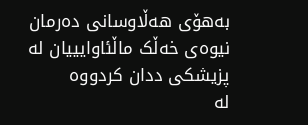بەهۆی هەڵاوسانی دەرمان نیوەی خەڵک ماڵئاوایییان لە پزیشکی ددان کردووە
لە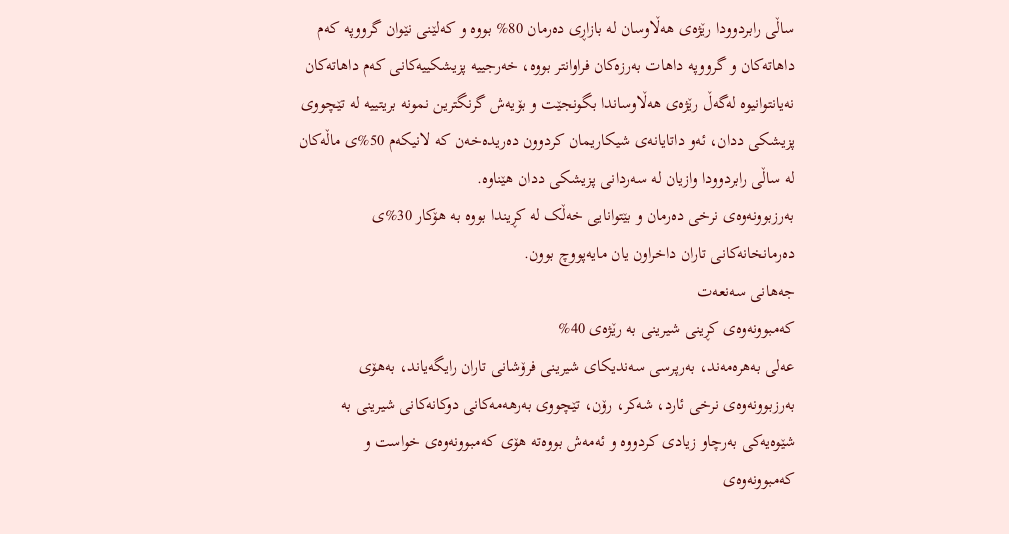ساڵی رابردوودا رێژەی هەڵاوسان لە بازاڕی دەرمان 80% بووە و کەلێنی نێوان گرووپە کەم داهاتەکان و گرووپە داهات بەرزەکان فراوانتر بووە، خەرجییە پزیشکییەکانی کەم داهاتەکان نەیانتوانیوە لەگەڵ رێژەی هەڵاوساندا بگونجێت و بۆیەش گرنگترین نمونە بریتییە لە تێچووی پزیشکی ددان، ئەو داتایانەی شیکاریمان کردوون دەریدەخەن کە لانیکەم 50%ی ماڵەکان لە ساڵی رابردوودا وازیان لە سەردانی پزیشکی ددان هێناوە.
بەرزبوونەوەی نرخی دەرمان و بێتوانایی خەڵک لە کڕیندا بووە بە هۆکار 30%ی دەرمانخانەکانی تاران داخراون یان مایەپووچ بوون.
جەهانی سەنعەت
کەمبوونەوەی کڕینی شیرینی بە رێژەی 40%
عەلی بەهرەمەند، بەرپرسی سەندیکای شیرینی فرۆشانی تاران رایگەیاند، بەهۆی بەرزبوونەوەی نرخی ئارد، شەکر، رۆن، تێچووی بەرهەمەکانی دوکانەکانی شیرینی بە شێوەیەکی بەرچاو زیادی کردووە و ئەمەش بووەتە هۆی کەمبوونەوەی خواست و کەمبوونەوەی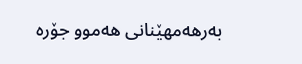بەرهەمهێنانی هەموو جۆرە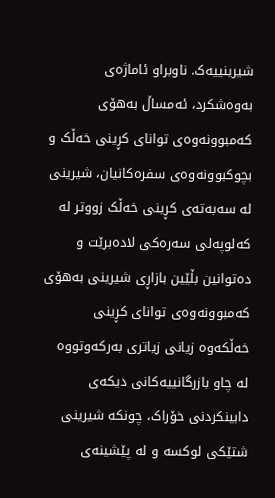شیرینییەک. ناوبراو ئاماژەی بەوەشکرد، ئەمساڵ بەهۆی کەمبوونەوەی توانای کڕینی خەڵک و بچوکبوونەوەی سفرەکانیان، شیرینی لە سەبەتەی کڕینی خەڵک زووتر لە کەلوپەلی سەرەکی لادەبرێت و دەتوانین بڵێین بازاڕی شیرینی بەهۆی کەمبوونەوەی توانای کڕینی خەڵکەوە زیانی زیاتری بەرکەوتووە لە چاو بازرگانییەکانی دیکەى دابینکردنی خۆراک، چونکە شیرینی شتێکی لوکسە و لە پێشینەی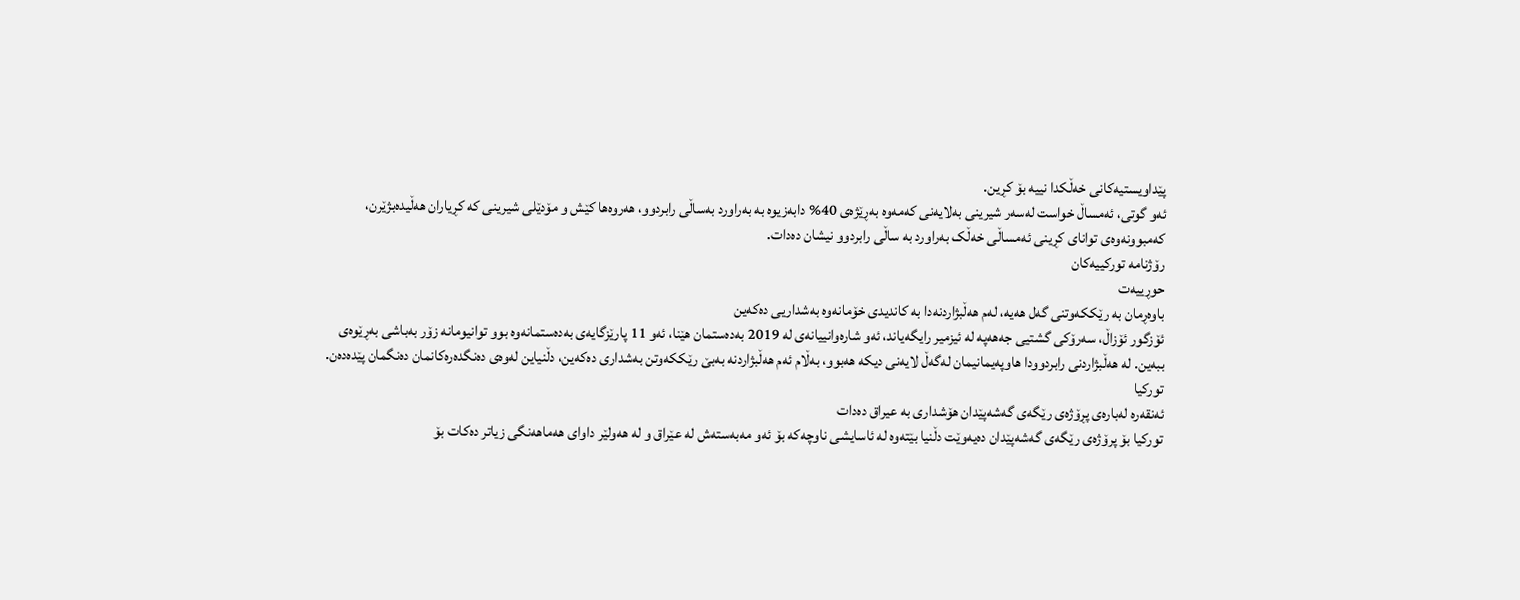پێداویستیەکانی خەڵکدا نییە بۆ کڕین.
ئەو گوتی، ئەمساڵ خواست لەسەر شیرینی بەلایەنی کەمەوە بەڕێژەی 40% دابەزیوە بە بەراورد بەساڵی رابردوو، هەروەها کێش و مۆدێلی شیرینی کە کڕیاران هەڵیدەبژێرن، کەمبوونەوەی توانای کڕینی ئەمساڵی خەڵک بەراورد بە ساڵی رابردوو نیشان دەدات.
رۆژنامە تورکییەکان
حوڕییەت
باوەڕمان بە رێککەوتنى گەل هەیە، لەم هەڵبژاردنەدا بە کاندیدی خۆمانەوە بەشداریی دەکەین
ئۆزگور ئۆزاڵ، سەرۆکى گشتیی جەهەپە لە ئیزمیر رایگەیاند، ئەو شارەوانییانەى لە 2019 بەدەستمان هێنا، ئەو 11 پارێزگایەى بەدەستمانەوە بوو توانیومانە زۆر بەباشی بەڕێوەى ببەین. لە هەڵبژاردنى رابردوودا هاوپەیمانیمان لەگەڵ لایەنی دیکە هەبوو، بەڵام ئەم هەڵبژاردنە بەبێ رێککەوتن بەشدارى دەکەین، دڵنیاین لەوەى دەنگدەرەکانمان دەنگمان پێدەدەن.
تورکیا
ئەنقەرە لەبارەى پڕۆژەى رێگەى گەشەپێدان هۆشدارى بە عیراق دەدات
تورکیا بۆ پرۆژەى رێگەى گەشەپێدان دەیەوێت دڵنیا بێتەوە لە ئاسایشی ناوچەکە بۆ ئەو مەبەستەش لە عێراق و لە هەولێر داواى هەماهەنگى زیاتر دەکات بۆ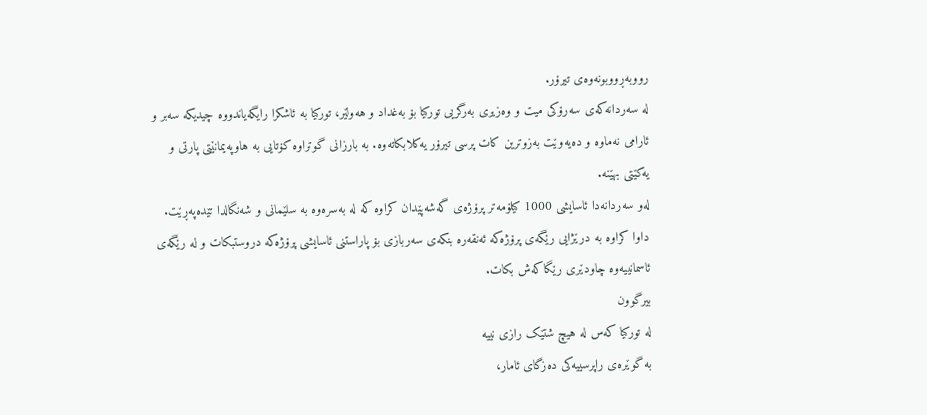رووبەڕووبونەوەى تیرۆر.
لە سەردانەکەى سەرۆکى میت و وەزیرى بەرگریی تورکیا بۆ بەغداد و هەولێر، تورکیا بە ئاشکرا رایگەیاندووە چیدیکە سەبر و ئارامی نەماوە و دەیەوێت بەزوترین کات پرسی تیرۆر یەکلابکاتەوە. بە بارزانى گوتراوە کۆتایی بە هاوپەیمانێتى پارتى و یەکێتى بهێنە.
لەو سەردانەدا ئاسایشی 1000 کیلۆمەتر پرۆژەى گەشەپێدان کراوە کە لە بەسرەوە بە سلێمانى و شەنگالدا تێدەپەڕێت. داوا کراوە بە درێژایی رێگەى پرۆژەکە ئەنقەرە بنکەى سەربازى بۆ پاراستنى ئاسایشی پرۆژەکە دروستبکات و لە رێگەى ئاسمانییەوە چاودێرى رێگاکەش بکات.
بیرگوون
لە تورکیا کەس لە هیچ شتێک رازى نییە
بە گوێرەى راپرسییەکى دەزگاى ئامار،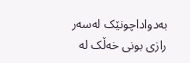بەدواداچونێک لەسەر رازی بونى خەڵک لە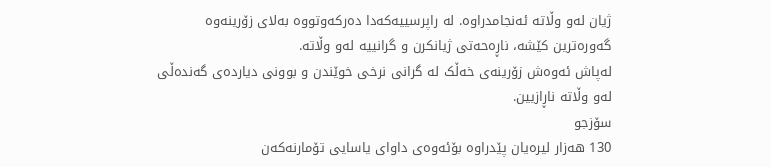ژیان لەو وڵاتە ئەنجامدراوە. لە راپرسییەکەدا دەرکەوتووە بەلاى زۆرینەوە گەورەترین کێشە، ناڕەحەتى ژیانکرن و گرانییە لەو وڵاتە.
لەپاش ئەوەش زۆرینەى خەڵک لە گرانى نرخى خوێندن و بوونى دیاردەى گەندەڵى لەو وڵاتە ناڕازیین.
سۆزجو
130 هەزار لیرەیان پێدراوە بۆئەوەى داواى یاسایی تۆمارنەکەن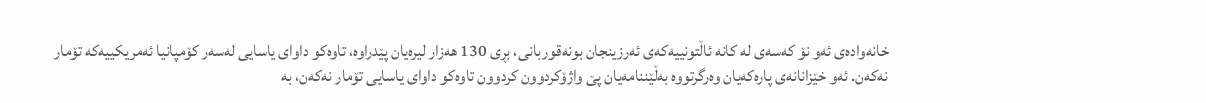خانەوادەى ئەو نۆ کەسەى لە کانە ئاڵتونییەکەى ئەرزینجان بونەقوربانى، بڕی 130 هەزار لیرەیان پێدراوە، تاوەکو داواى یاسایی لەسەر کۆمپانیا ئەمریکییەکە تۆمار نەکەن. ئەو خێزانانەى پارەکەیان وەرگرتووە بەڵێننامەیان پێ واژۆکردوون کردوون تاوەکو داواى یاسایی تۆمار نەکەن، بە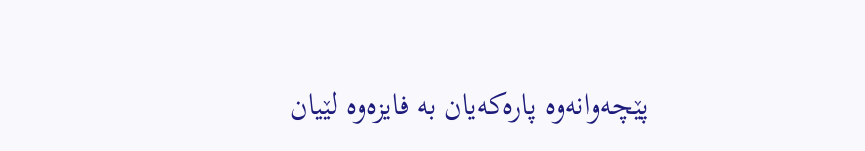پێچەوانەوە پارەکەیان بە فایزەوە لێیان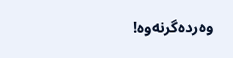وەردەگرنەوە!